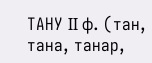ТАНУ II ф. (тан, тана, танар,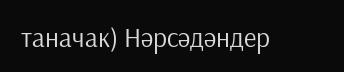таначак) Нәрсәдәндер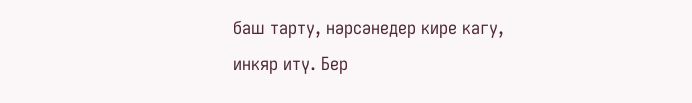баш тарту, нәрсәнедер кире кагу, инкяр итү. Бер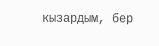кызардым, бер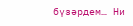бүзәрдем… Ни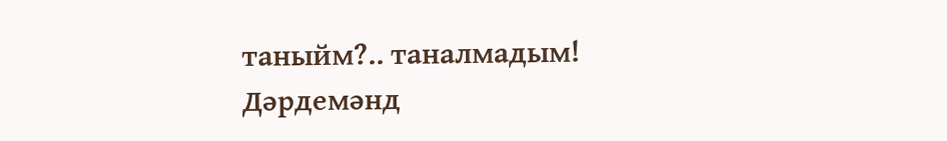таныйм?.. таналмадым! Дәрдемәнд